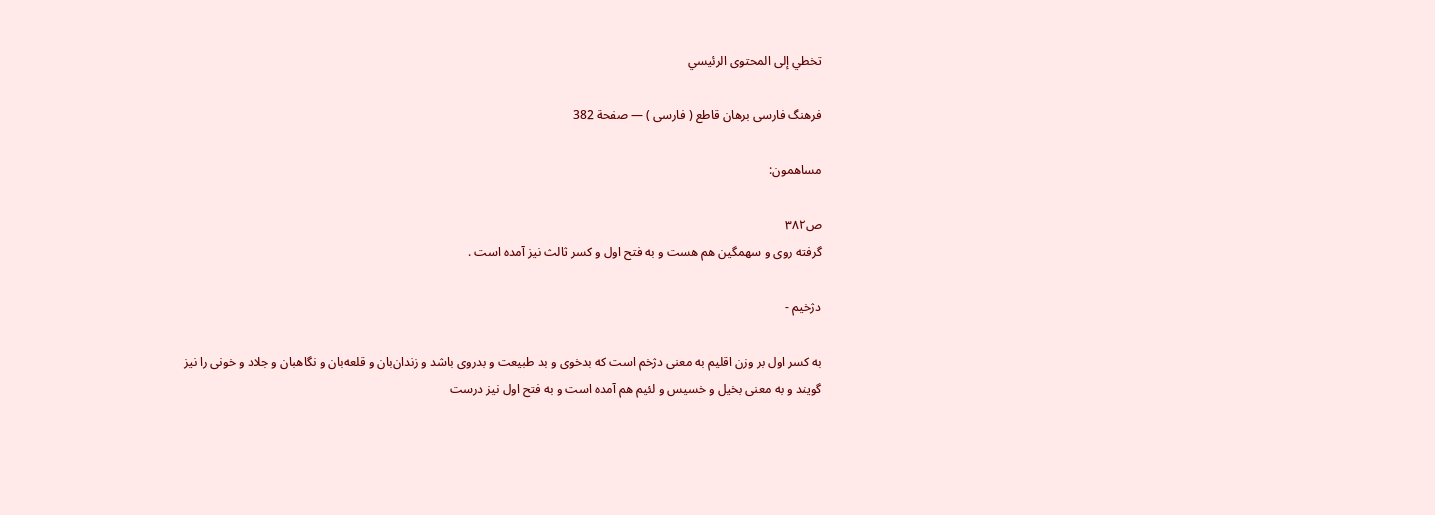تخطي إلى المحتوى الرئيسي

فرهنگ فارسى برهان قاطع ( فارسى ) — صفحة 382

مساهمون:

ص٣٨٢
گرفته روى و سهمگين هم هست و به فتح اول و كسر ثالث نيز آمده است .

دژخيم -

به كسر اول بر وزن اقليم به معنى دژخم است كه بدخوى و بد طبيعت و بدروى باشد و زندان‌بان و قلعه‌بان و نگاهبان و جلاد و خونى را نيز گويند و به معنى بخيل و خسيس و لئيم هم آمده است و به فتح اول نيز درست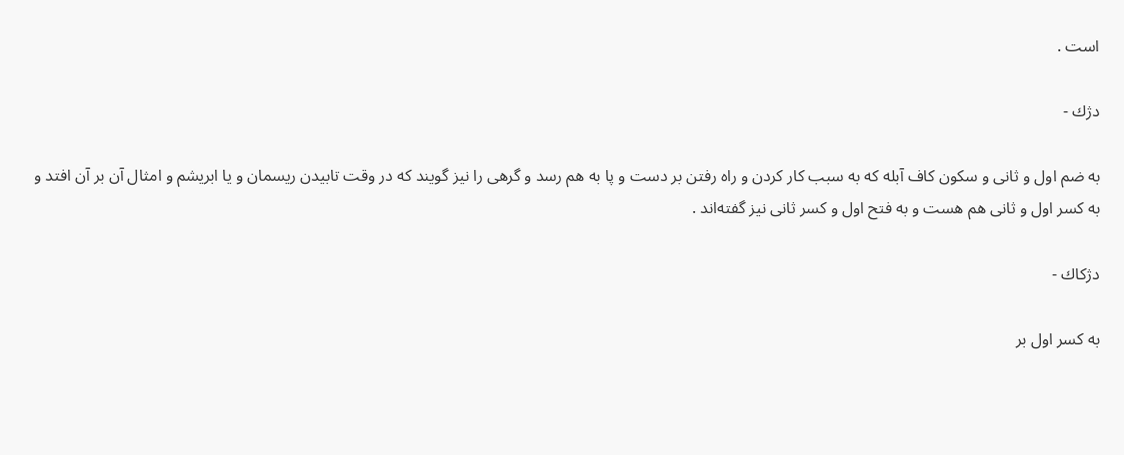است .

دژك -

به ضم اول و ثانى و سكون كاف آبله كه به سبب كار كردن و راه رفتن بر دست و پا به هم رسد و گرهى را نيز گويند كه در وقت تابيدن ريسمان و يا ابريشم و امثال آن بر آن افتد و به كسر اول و ثانى هم هست و به فتح اول و كسر ثانى نيز گفته‌اند .

دژكاك -

به كسر اول بر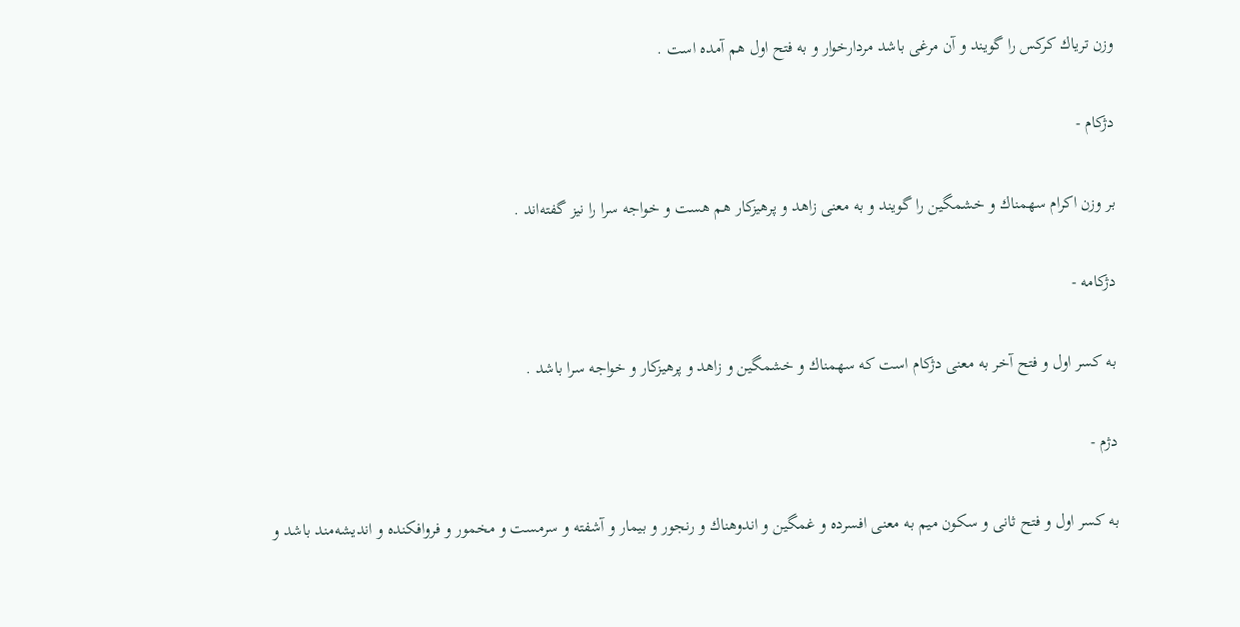وزن ترياك كركس را گويند و آن مرغى باشد مردارخوار و به فتح اول هم آمده است .

دژكام -

بر وزن اكرام سهمناك و خشمگين را گويند و به معنى زاهد و پرهيزكار هم هست و خواجه سرا را نيز گفته‌اند .

دژكامه -

به كسر اول و فتح آخر به معنى دژكام است كه سهمناك و خشمگين و زاهد و پرهيزكار و خواجه سرا باشد .

دژم -

به كسر اول و فتح ثانى و سكون ميم به معنى افسرده و غمگين و اندوهناك و رنجور و بيمار و آشفته و سرمست و مخمور و فروافكنده و انديشه‌مند باشد و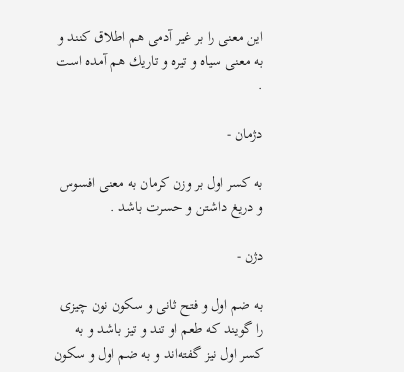اين معنى را بر غير آدمى هم اطلاق كنند و به معنى سياه و تيره و تاريك هم آمده است .

دژمان -

به كسر اول بر وزن كرمان به معنى افسوس و دريغ داشتن و حسرت باشد .

دژن -

به ضم اول و فتح ثانى و سكون نون چيزى را گويند كه طعم او تند و تيز باشد و به كسر اول نيز گفته‌اند و به ضم اول و سكون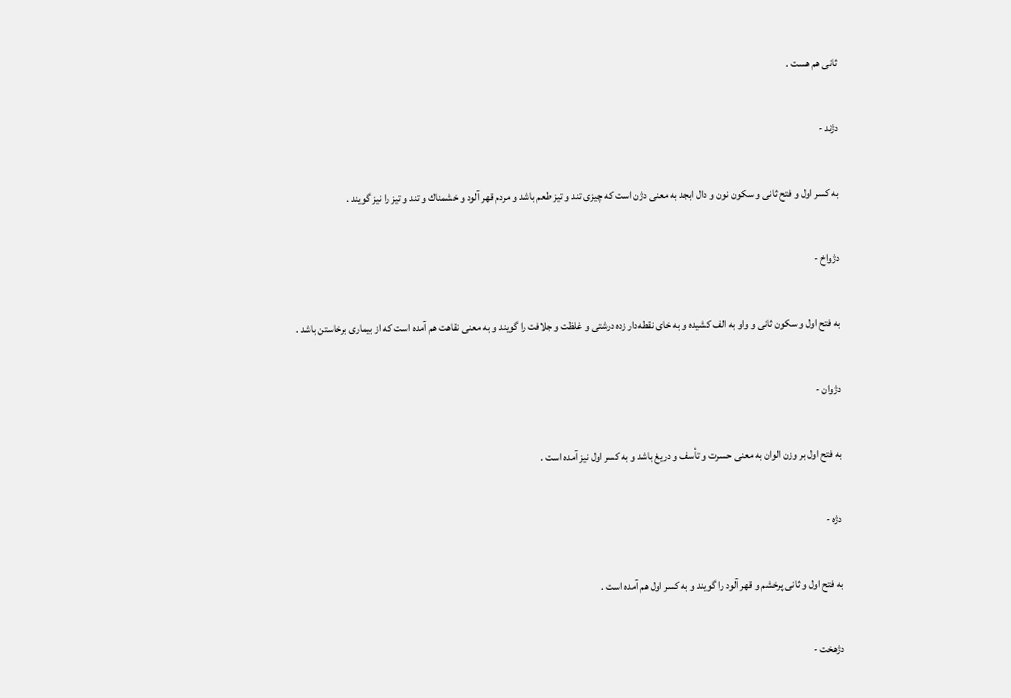ثانى هم هست .

دژند -

به كسر اول و فتح ثانى و سكون نون و دال ابجد به معنى دژن است كه چيزى تند و تيز طعم باشد و مردم قهر آلود و خشمناك و تند و تيز را نيز گويند .

دژواخ -

به فتح اول و سكون ثانى و واو به الف كشيده و به خاى نقطه‌دار زده درشتى و غلظت و جلافت را گويند و به معنى نقاهت هم آمده است كه از بيمارى برخاستن باشد .

دژوان -

به فتح اول بر وزن الوان به معنى حسرت و تأسف و دريغ باشد و به كسر اول نيز آمده است .

دژه -

به فتح اول و ثانى پرخشم و قهر آلود را گويند و به كسر اول هم آمده است .

دژهخت -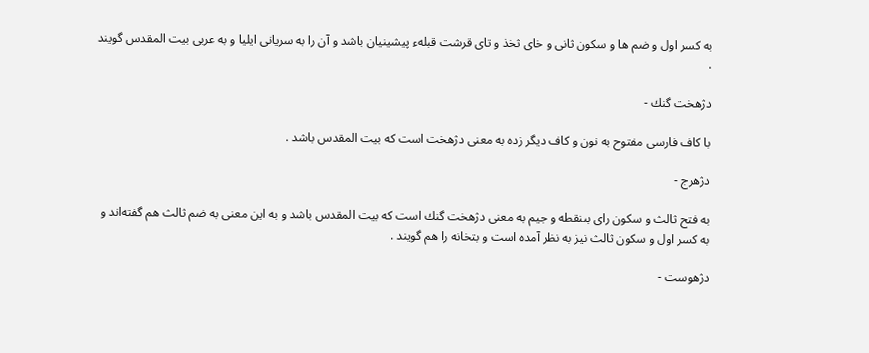به كسر اول و ضم ها و سكون ثانى و خاى ثخذ و تاى قرشت قبلهء پيشينيان باشد و آن را به سريانى ايليا و به عربى بيت المقدس گويند .

دژهخت گنك -

با كاف فارسى مفتوح به نون و كاف ديگر زده به معنى دژهخت است كه بيت المقدس باشد .

دژهرج -

به فتح ثالث و سكون راى بىنقطه و جيم به معنى دژهخت گنك است كه بيت المقدس باشد و به اين معنى به ضم ثالث هم گفته‌اند و به كسر اول و سكون ثالث نيز به نظر آمده است و بتخانه را هم گويند .

دژهوست -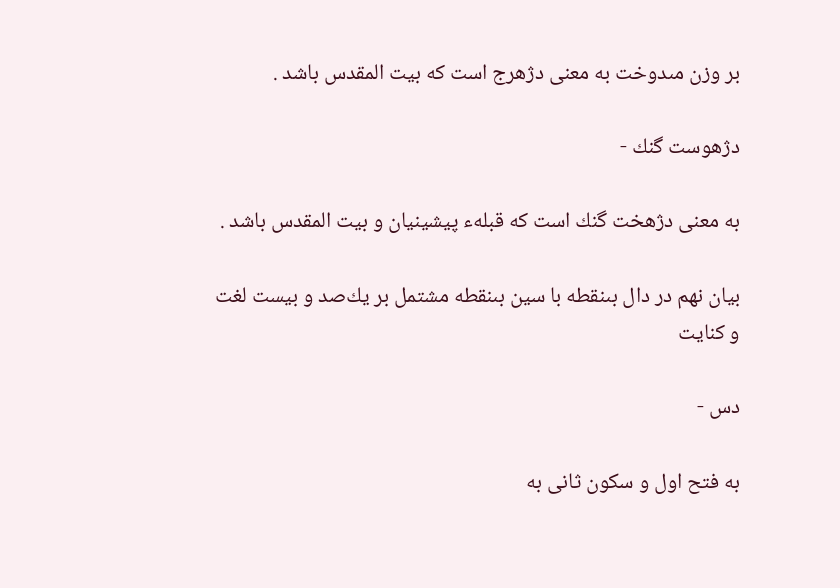بر وزن مىدوخت به معنى دژهرج است كه بيت المقدس باشد .

دژهوست گنك -

به معنى دژهخت گنك است كه قبلهء پيشينيان و بيت المقدس باشد .

بيان نهم در دال بىنقطه با سين بىنقطه مشتمل بر يك‌صد و بيست لغت و كنايت

دس -

به فتح اول و سكون ثانى به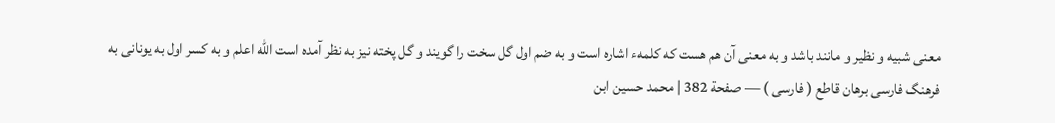معنى شبيه و نظير و مانند باشد و به معنى آن هم هست كه كلمهء اشاره است و به ضم اول گل سخت را گويند و گل پخته نيز به نظر آمده است اللّه اعلم و به كسر اول به يونانى به
فرهنگ فارسى برهان قاطع ( فارسى ) — صفحة 382 | محمد حسين ابن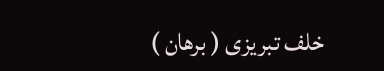خلف تبريزى ( برهان )